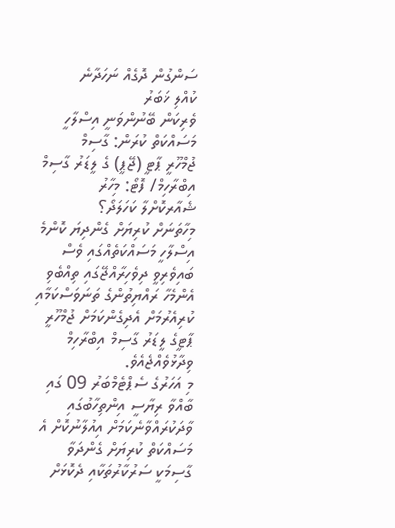ސަންގުން ދޮގެއް ނަހަދާނެ
ކުއްލި ޚަބަރު
ވެރިކަން ބޭނުންވަނީ އިސްލާހީ މަސައްކަތް ކުރަން: ގާސިމް
ޖުމްހޫރީ ޕާޓީ (ޖޭޕީ) ގެ ލީޑަރު ގާސިމް އިބްރާހިމް/ ފޮޓޯ: މިހާރު
ޝެއާރކޮށްލާ ކަހަލަދޯ؟
މިހާތަނަށް ކުރިޔަށް ގެންދިޔަ ކޮންމެ އިސްލާހީ މަސައްކަތެއްގައި ވެސް ބައިވެރިވީ ދިވެހިރާއްޖޭގައި ތިއްބެވި އެންމެހާ ރައްޔިތުންގެ ތަނަވަސްކަމާއި ކުރިއެރުމަށް އެދިގެންކަމަށް ޖުމްހޫރީ ޕާޓީގެ ލީޑަރު ގާސިމް އިބްރާހިމް ވިދާޅުވެއްޖެއެވެ.
މި އަހަރުގެ ސެޕްޓެމްބަރު 09 ގައި ބާއްވާ ރިޔާސީ އިންތިހާބުގައި ވާދަކުރައްވާނެކަމަށް އިއުލާނުކޮށް އެ މަސައްކަތް ކުރިޔަށް ގެންދަވާ ގާސިމަކީ ސަރުކާރުތަކާއި ދެކޮޅަށް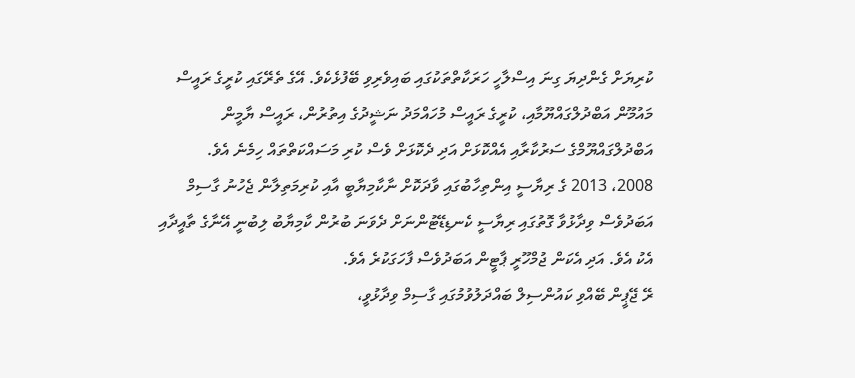ކުރިޔަށް ގެންދިޔަ ގިނަ އިސްލާހީ ހަރަކާތްތަކުގައި ބައިވެރިވި ބޭފުޅެކެވެ. އޭގެ ތެރޭގައި ކުރީގެ ރައީސް މައުމޫން އަބްދުލްގައްޔޫމާއި، ކުރީގެ ރައީސް މުހައްމަދު ނަޝީދުގެ އިތުރުން، ރައީސް ޔާމީން އަބްދުލްގައްޔޫމްގެ ސަރުކާރާއި އެއްކޮޅަށް އަދި ދެކޮޅަށް ވެސް ކުރި މަސައްކަތްތައް ހިމެނެ އެވެ.
2008، 2013 ގެ ރިޔާސީ އިންތިހާބުގައި ވާދަކޮށް ނާކާމިޔާބީ އާއި ކުރިމަތިލާން ޖެހުނު ގާސިމް އަބަދުވެސް ވިދާޅުވާ ގޮތުގައި ރިޔާސީ ކެނޑިޑޭޓުންނަށް ދެވަނަ ބުރުން ކާމިޔާބު ލިބުނީ އޭނާގެ ތާއީދާއި އެކު އެވެ. އަދި އެކަން ޖުމްހޫރީ ޕާޓީން އަބަދުވެސް ފާހަގަކުރެ އެވެ.
ރޭ ޖޭޕީން ބޭއްވި ކައުންސިލް ބައްދަލުވުމުގައި ގާސިމް ވިދާޅުވީ،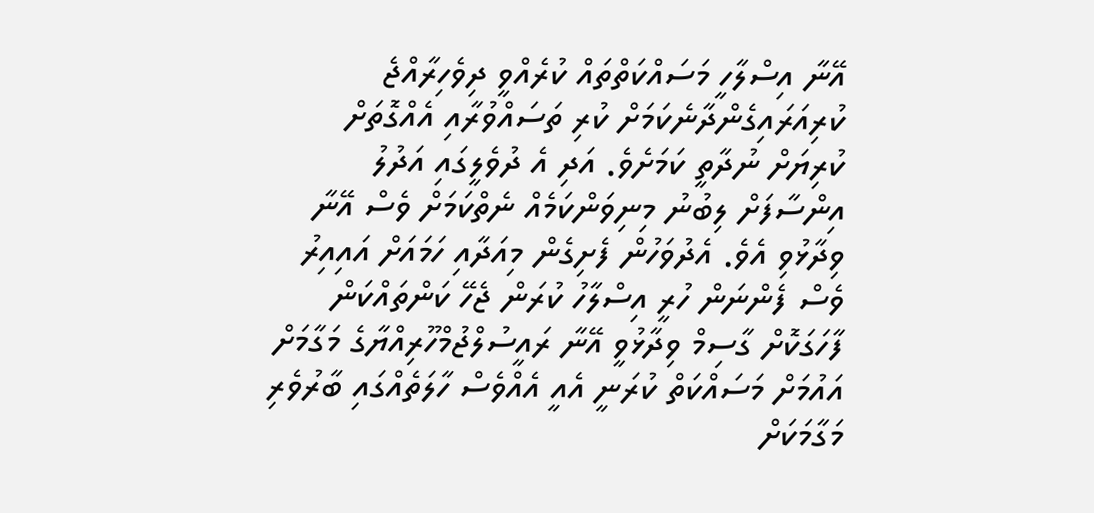އޭނާ އިސްލާހީ މަސައްކަތްތައް ކުރެއްވީ ދިވެހިރާއްޖެ ކުރިއަރައިގެންދާނެކަމަށް ކުރި ތަސައްވުރާއި އެއްގޮތަށް ކުރިޔަށް ނުދާތީ ކަމަށެވެ. އަދި އެ ދުވެލީގައި އަދުލު އިންސާފަށް ލިބުނު މިނިވަންކަމެއް ނެތްކަމަށް ވެސް އޭނާ ވިދާޅުވި އެވެ. އެދުވަހުން ފެށިގެން މިއަދާއި ހަމައަށް އައިއިރު ވެސް ފެންނަން ހުރީ އިސްލާހު ކުރަން ޖެހޭ ކަންތައްކަން ފާހަގަކޮށް ގާސިމް ވިދާޅުވީ އޭނާ ރައީސުލްޖުމްހޫރިއްޔާގެ މަގާމަށް އައުމަށް މަސައްކަތް ކުރަނީ އެއީ އެއްވެސް ހާލަތެއްގައި ބާރުވެރި މަގާމަކަށް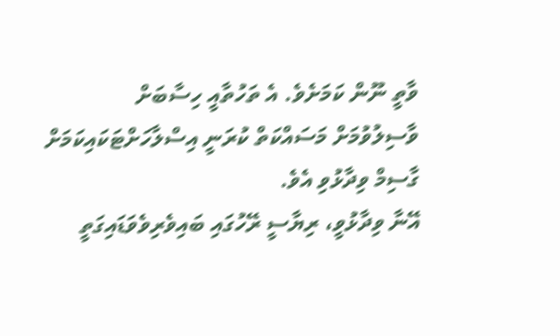ވާތީ ނޫން ކަމަށެވެ. އެ ތަހުތާއީ ހިސާބަށް ވާސިލުވުމަށް މަސައްކަތް ކުރަނީ އިސްލާހަށްޓަކައިކަމަށް ގާސިމް ވިދާޅުވި އެވެ.
އޭނާ ވިދާޅުވީ، ރިޔާސީ ރޭހުގައި ބައިވެރިވެވަޑައިގަތީ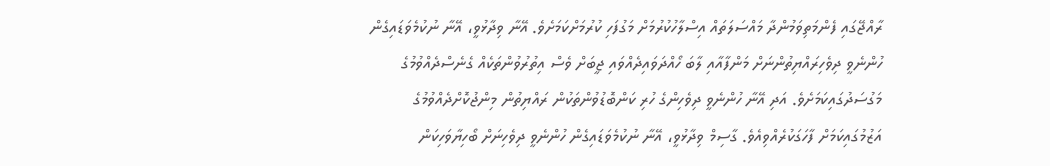ރާއްޖޭގައި ފެންމަތިވަމުންދާ މައްސަލަތައް އިސްލާހުކުރުމަށް މަގުފަހި ކުރުމަށްކަމަށެވެ. އޭނާ ވިދާޅުވީ، އޭނާ ނުކުމެވަޑައިގެން ހުންނެވީ ދިވެހިރައްޔިތުންނަށް މަންފާއާއި ލާބަ ހޯއްދަވައިދެއްވައި ޖީބަށް ވެސް އިތުރުވުންތަކެއް ގެނެސްދެއްވުމުގެ މަގުސަދުގައިކަމަށެވެ. އަދި އޭނާ ހުންނެވީ ދިވެހިންގެ ހުރި ކަންބޮޑުވުންތަކުން ރައްޔިތުން މިންޖުކޮށްދެއްވުމުގެ އަޒުމުގައިކަމަށް ފާހަގަކުރެއްވިއެވެ. ގާސިމް ވިދާޅުވީ، އޭނާ ނުކުމެވަޑައިގެން ހުންނެވީ ދިވެހިނަށް ބޯހިޔާވަހިކަން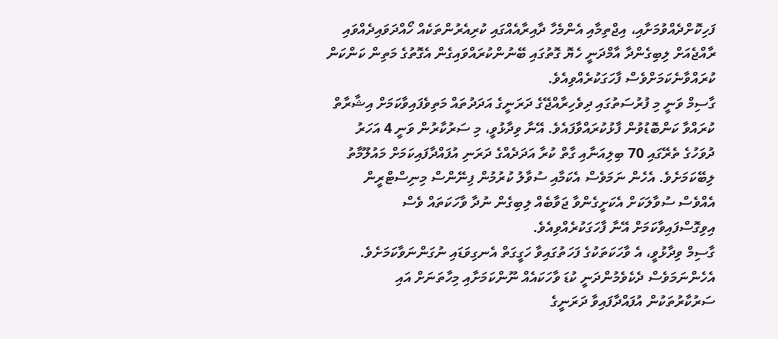ފަހިކޮށްދެއްވުމަށާއި، އިޖްތިމާއި އެންމެހާ ދާއިރާއެއްގައި ކުރިއެރުންތަކެއް ހޯއްދަވައިދެއްވައި ރާއްޖެއަށް ލިބިގެންދާ އާމްދަނީ ހެޔޮ ގޮތުގައި ބޭނުންކުރައްވައިގެން އެގޮތުގެ މަތިން ކަންކަން ކުރައްވާނެކަމަށްވެސް ފާހަގަކުރެއްވިއެވެ.
ގާސިމް ވަނީ މި ފުރުސަތުގައި ދިވެހިރާއްޖޭގެ ދަރަނީގެ އަދަދުތައް މަތިވެފައިވާކަމަށް އިޝާރާތް ކުރައްވާ ކަންބޮޑުވުން ފާޅުކުރައްވާފައެވެ. އޭނާ ވިދާޅުވީ، މި ސަރުކާރުން ވަނީ 4 އަހަރު ދުވަހުގެ ތެރޭގައި 70 ބިލިއަނާއި ގާތް ކުރާ އަދަދެއްގެ ދަރަނި އުފައްދާފައިކަމަށް މައުލޫމާތު ލިބޭކަމަށެވެ. އެހެން ނަމަވެސް އެކަމާއި ސުވާލު ކުރުމުން ފިނޭންސް މިނިސްޓްރީން އެއްވެސް ސުވާލަކަށް އެކަށީގެންވާ ޖަވާބެއް ލިބިގެން ނުދާ ވާހަކަތައް ވެސް އިވިގޮސްފައިވާކަމަށް އޭނާ ފާހަގަކުރެއްވިއެވެ.
ގާސިމް ވިދާޅުވީ، އެ ވާހަކަތަކުގެ ފަހަތުގައިވާ ހަގީގަތް އެނގިވަޑައި ނުގަންނަވާކަމަށެވެ. އެހެންނަމަވެސް ދެކެވެމުންދަނީ ކުޑަ ވާހަކައެއް ނޫންކަމަށާއި މިހާތަނަށް އައި ސަރުކާރުތަކުން އުފައްދާފައިވާ ދަރަނީގެ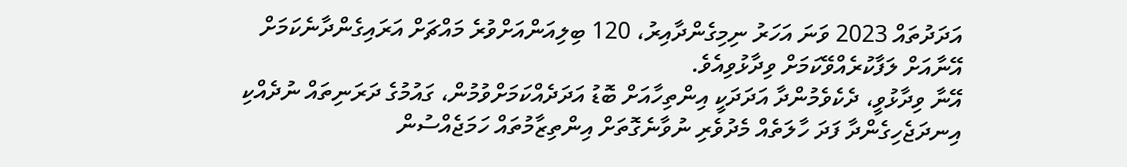އަދަދުތައް 2023 ވަނަ އަހަރު ނިމިގެންދާއިރު، 120 ބިލިއަންއަށްވުރެ މައްޗަށް އަރައިގެންދާނެކަމަށް އޭނާއަށް ލަފާކުރެއްވޭކަމަށް ވިދާޅުވިއެވެ.
އޭނާ ވިދާޅުވީ، ދެކެވެމުންދާ އަދަދަކީ އިންތިހާއަށް ބޮޑު އަދަދެއްކަމަށްވުމުން، ގައުމުގެ ދަރަނިތައް ނުދެއްކި އިނދަޖެހިގެންދާ ފަދަ ހާލަތެއް މެދުވެރި ނުވާނެގޮތަށް އިންތިޒާމުތައް ހަމަޖެއްސުން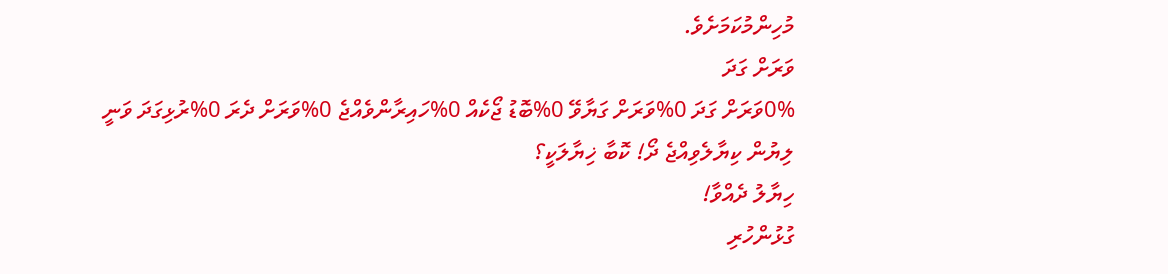މުހިންމުކަމަށެވެ.
ވަރަށް ގަދަ
0%ވަރަށް ގަދަ 0%ވަރަށް ގަޔާވޭ 0%ބޮޑު ޖޯކެއް 0%ހައިރާންވެއްޖެ 0%ވަރަށް ދެރަ 0%ރުޅިގަދަ ވަނީ
ލިޔުން ކިޔާލެވިއްޖެ ދޯ! ކޮބާ ޚިޔާލަކީ؟
ހިޔާލު ދެއްވާ!
ގުޅުންހުރި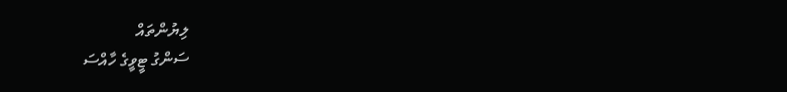ލިޔުންތައް
ސަންގު ޓީވީގެ ހާއްސަ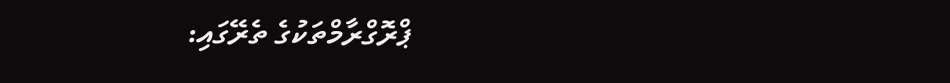ޕްރޮގްރާމްތަކުގެ ތެރޭގައި: